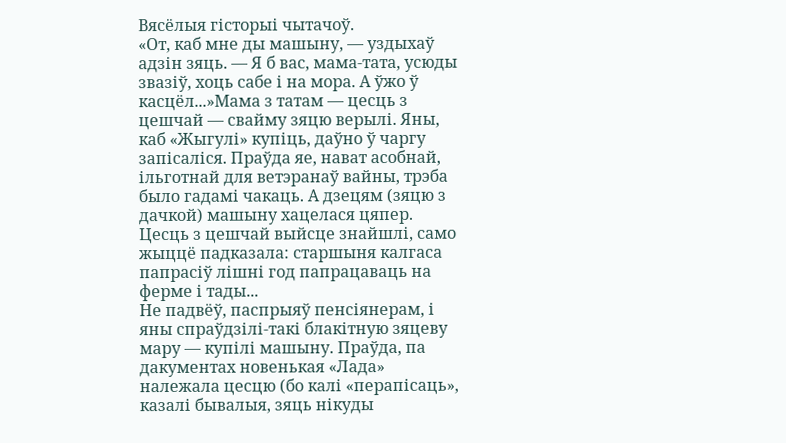Вясёлыя гісторыі чытачоў.
«От, каб мне ды машыну, — уздыхаў адзін зяць. — Я б вас, мама-тата, усюды звазіў, хоць сабе і на мора. А ўжо ў касцёл...»Мама з татам — цесць з цешчай — свайму зяцю верылі. Яны, каб «Жыгулі» купіць, даўно ў чаргу запісаліся. Праўда яе, нават асобнай, ільготнай для ветэранаў вайны, трэба было гадамі чакаць. А дзецям (зяцю з дачкой) машыну хацелася цяпер.
Цесць з цешчай выйсце знайшлі, само жыццё падказала: старшыня калгаса папрасіў лішні год папрацаваць на ферме і тады...
Не падвёў, паспрыяў пенсіянерам, і яны спраўдзілі-такі блакітную зяцеву мару — купілі машыну. Праўда, па дакументах новенькая «Лада» належала цесцю (бо калі «перапісаць», казалі бывалыя, зяць нікуды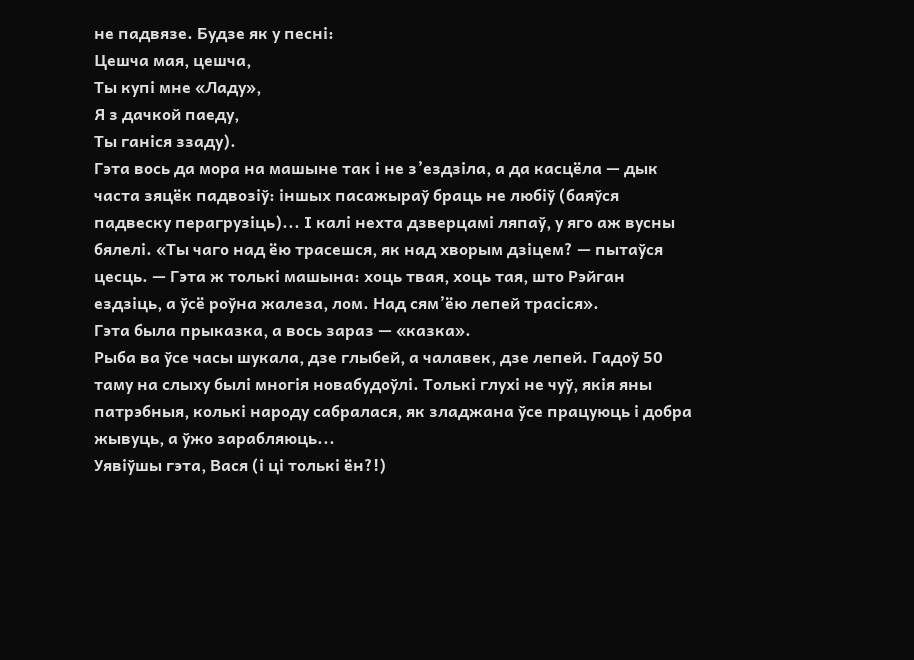не падвязе. Будзе як у песні:
Цешча мая, цешча,
Ты купі мне «Ладу»,
Я з дачкой паеду,
Ты ганіся ззаду).
Гэта вось да мора на машыне так і не з’ездзіла, а да касцёла — дык часта зяцёк падвозіў: іншых пасажыраў браць не любіў (баяўся падвеску перагрузіць)... І калі нехта дзверцамі ляпаў, у яго аж вусны бялелі. «Ты чаго над ёю трасешся, як над хворым дзіцем? — пытаўся цесць. — Гэта ж толькі машына: хоць твая, хоць тая, што Рэйган ездзіць, а ўсё роўна жалеза, лом. Над сям’ёю лепей трасіся».
Гэта была прыказка, а вось зараз — «казка».
Рыба ва ўсе часы шукала, дзе глыбей, а чалавек, дзе лепей. Гадоў 50 таму на слыху былі многія новабудоўлі. Толькі глухі не чуў, якія яны патрэбныя, колькі народу сабралася, як зладжана ўсе працуюць і добра жывуць, а ўжо зарабляюць...
Уявіўшы гэта, Вася (і ці толькі ён?!)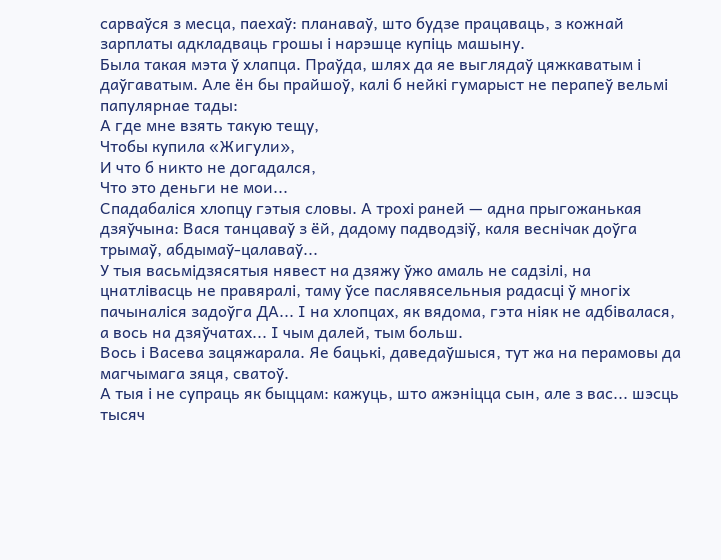сарваўся з месца, паехаў: планаваў, што будзе працаваць, з кожнай зарплаты адкладваць грошы і нарэшце купіць машыну.
Была такая мэта ў хлапца. Праўда, шлях да яе выглядаў цяжкаватым і даўгаватым. Але ён бы прайшоў, калі б нейкі гумарыст не перапеў вельмі папулярнае тады:
А где мне взять такую тещу,
Чтобы купила «Жигули»,
И что б никто не догадался,
Что это деньги не мои...
Спадабаліся хлопцу гэтыя словы. А трохі раней — адна прыгожанькая дзяўчына: Вася танцаваў з ёй, дадому падводзіў, каля веснічак доўга трымаў, абдымаў-цалаваў...
У тыя васьмідзясятыя нявест на дзяжу ўжо амаль не садзілі, на цнатлівасць не правяралі, таму ўсе паслявясельныя радасці ў многіх пачыналіся задоўга ДА... І на хлопцах, як вядома, гэта ніяк не адбівалася, а вось на дзяўчатах... І чым далей, тым больш.
Вось і Васева зацяжарала. Яе бацькі, даведаўшыся, тут жа на перамовы да магчымага зяця, сватоў.
А тыя і не супраць як быццам: кажуць, што ажэніцца сын, але з вас... шэсць тысяч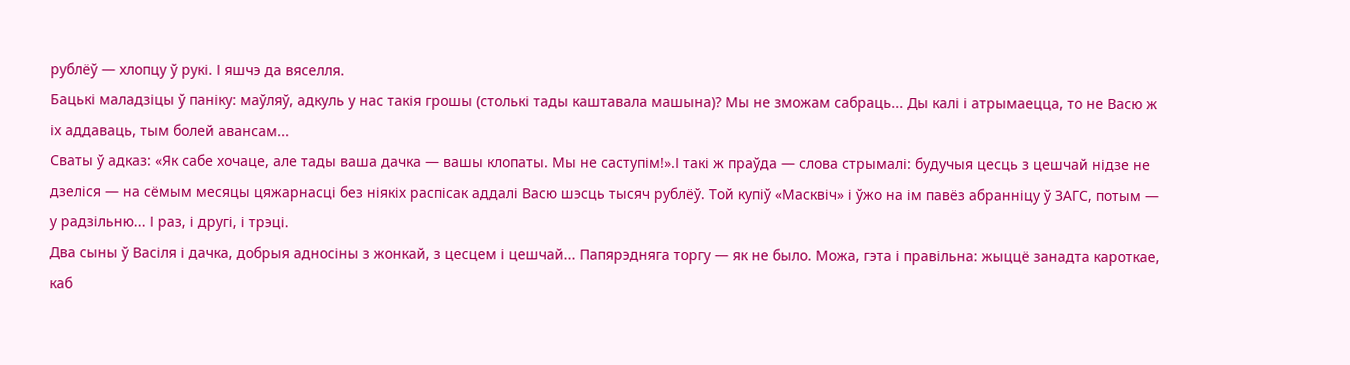рублёў — хлопцу ў рукі. І яшчэ да вяселля.
Бацькі маладзіцы ў паніку: маўляў, адкуль у нас такія грошы (столькі тады каштавала машына)? Мы не зможам сабраць... Ды калі і атрымаецца, то не Васю ж іх аддаваць, тым болей авансам...
Сваты ў адказ: «Як сабе хочаце, але тады ваша дачка — вашы клопаты. Мы не саступім!».І такі ж праўда — слова стрымалі: будучыя цесць з цешчай нідзе не дзеліся — на сёмым месяцы цяжарнасці без ніякіх распісак аддалі Васю шэсць тысяч рублёў. Той купіў «Масквіч» і ўжо на ім павёз абранніцу ў ЗАГС, потым — у радзільню... І раз, і другі, і трэці.
Два сыны ў Васіля і дачка, добрыя адносіны з жонкай, з цесцем і цешчай... Папярэдняга торгу — як не было. Можа, гэта і правільна: жыццё занадта кароткае, каб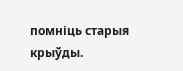помніць старыя крыўды.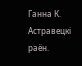Ганна К.
Астравецкі раён.